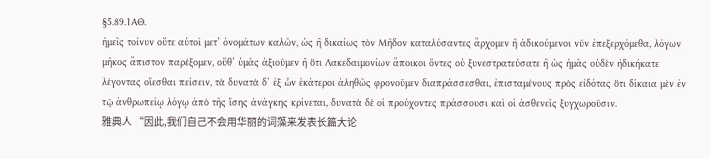§5.89.1ΑΘ.
ἡμεῖς τοίνυν οὔτε αὐτοὶ μετ’ ὀνομάτων καλῶν, ὡς ἢ δικαίως τὸν Μῆδον καταλύσαντες ἄρχομεν ἢ ἀδικούμενοι νῦν ἐπεξερχόμεθα, λόγων μῆκος ἄπιστον παρέξομεν, οὔθ’ ὑμᾶς ἀξιοῦμεν ἢ ὅτι Λακεδαιμονίων ἄποικοι ὄντες οὐ ξυνεστρατεύσατε ἢ ὡς ἡμᾶς οὐδὲν ἠδικήκατε λέγοντας οἴεσθαι πείσειν, τὰ δυνατὰ δ’ ἐξ ὧν ἑκάτεροι ἀληθῶς φρονοῦμεν διαπράσσεσθαι, ἐπισταμένους πρὸς εἰδότας ὅτι δίκαια μὲν ἐν τῷ ἀνθρωπείῳ λόγῳ ἀπὸ τῆς ἴσης ἀνάγκης κρίνεται, δυνατὰ δὲ οἱ προύχοντες πράσσουσι καὶ οἱ ἀσθενεῖς ξυγχωροῦσιν.
雅典人 “因此,我们自己不会用华丽的词藻来发表长篇大论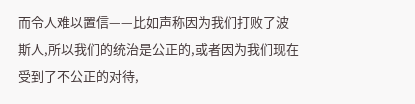而令人难以置信——比如声称因为我们打败了波斯人,所以我们的统治是公正的,或者因为我们现在受到了不公正的对待,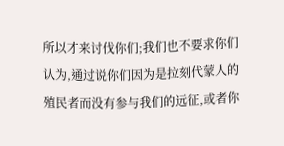所以才来讨伐你们;我们也不要求你们认为,通过说你们因为是拉刻代蒙人的殖民者而没有参与我们的远征,或者你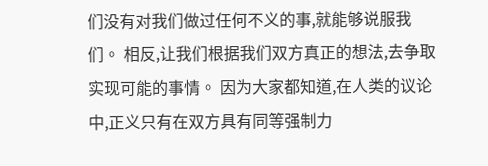们没有对我们做过任何不义的事,就能够说服我们。 相反,让我们根据我们双方真正的想法,去争取实现可能的事情。 因为大家都知道,在人类的议论中,正义只有在双方具有同等强制力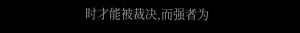时才能被裁决,而强者为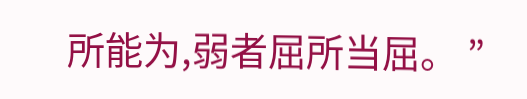所能为,弱者屈所当屈。 ”